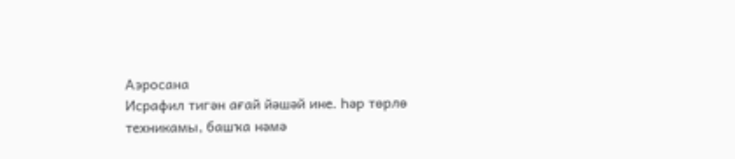Аэросана
Исрафил тигән ағай йәшәй ине. Һәр төрлө техникамы, башҡа нәмә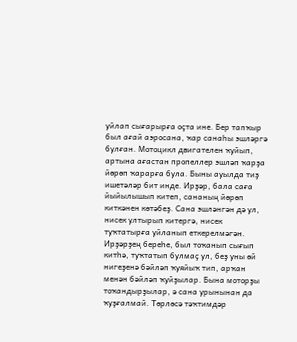уйлап сығарырға оҫта ине. Бер тапҡыр был ағай аэросана, ҡар санаһы эшләргә булған. Мотоцикл двигателен ҡуйып, артына ағастан пропеллер эшләп ҡарҙа йөрөп ҡарарға була. Быны ауылда тиҙ ишетәләр бит инде. Ирҙәр, бала саға йыйылышып китеп, сананың йөрөп киткәнен көтәбеҙ. Сана эшләнгән дә ул, нисек ултырып китергә, нисек туҡтатырға уйланып еткерелмәгән. Ирҙәрҙең береһе, был тоҡанып сығып китһә, туҡтатып булмаҫ ул, беҙ уны өй нигеҙенә бәйләп ҡуяйыҡ тип, арҡан менән бәйләп ҡуйҙылар. Бына моторҙы тоҡандырҙылар, ә сана урынынан да ҡуҙғалмай. Төрлөсә тәҡтимдәр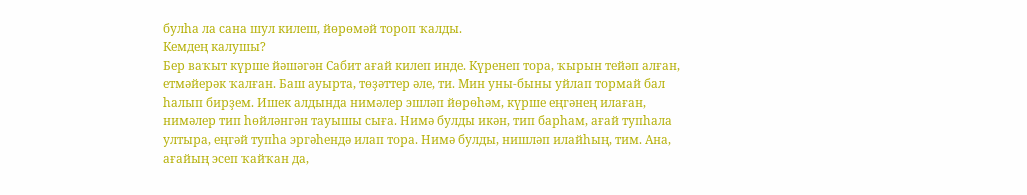булһа ла сана шул килеш, йөрөмәй тороп ҡалды.
Кемдең калушы?
Бер ваҡыт күрше йәшәгән Сабит ағай килеп инде. Күренеп тора, ҡырын тейәп алған, етмәйерәк ҡалған. Баш ауырта, төҙәттер әле, ти. Мин уны-быны уйлап тормай бал һалып бирҙем. Ишек алдында нимәлер эшләп йөрөһәм, күрше еңгәнең илаған, нимәлер тип һөйләнгән тауышы сыға. Нимә булды икән, тип барһам, ағай тупһала ултыра, еңгәй тупһа эргәһендә илап тора. Нимә булды, нишләп илайһың, тим. Ана, ағайың эсеп ҡайҡан да,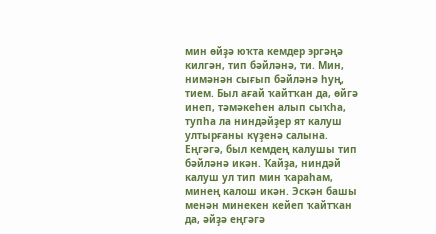мин өйҙә юҡта кемдер эргәңә килгән, тип бәйләнә, ти. Мин, нимәнән сығып бәйләнә һуң, тием. Был ағай ҡайтҡан да, өйгә инеп, тәмәкеһен алып сыҡһа, тупһа ла ниндәйҙер ят калуш ултырғаны күҙенә салына. Еңгәгә, был кемдең калушы тип бәйләнә икән. Ҡайҙа, ниндәй калуш ул тип мин ҡараһам, минең калош икән. Эскән башы менән минекен кейеп ҡайтҡан да, әйҙә еңгәгә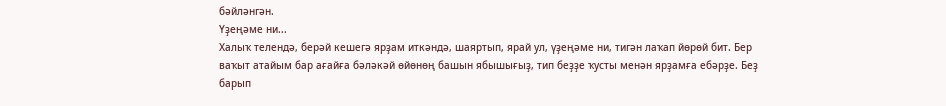бәйләнгән.
Үҙеңәме ни...
Халыҡ телендә, берәй кешегә ярҙам иткәндә, шаяртып, ярай ул, үҙеңәме ни, тигән лаҡап йөрөй бит. Бер ваҡыт атайым бар ағайға бәләкәй өйөнөң башын ябышығыҙ, тип беҙҙе ҡусты менән ярҙамға ебәрҙе. Беҙ барып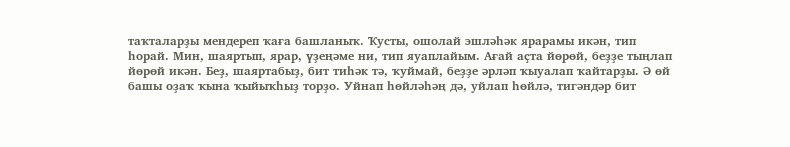таҡталарҙы мендереп ҡаға башланыҡ. Ҡусты, ошолай эшләһәк ярарамы икән, тип һорай. Мин, шаяртып, ярар, үҙеңәме ни, тип яуаплайым. Ағай аҫта йөрөй, беҙҙе тыңлап йөрөй икән. Беҙ, шаяртабыҙ, бит тиһәк тә, ҡуймай, беҙҙе әрләп ҡыуалап ҡайтарҙы. Ә өй башы оҙаҡ ҡына ҡыйыҡһыҙ торҙо. Уйнап һөйләһәң дә, уйлап һөйлә, тигәндәр бит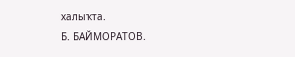халыҡта.
Б. БАЙМОРАТОВ.